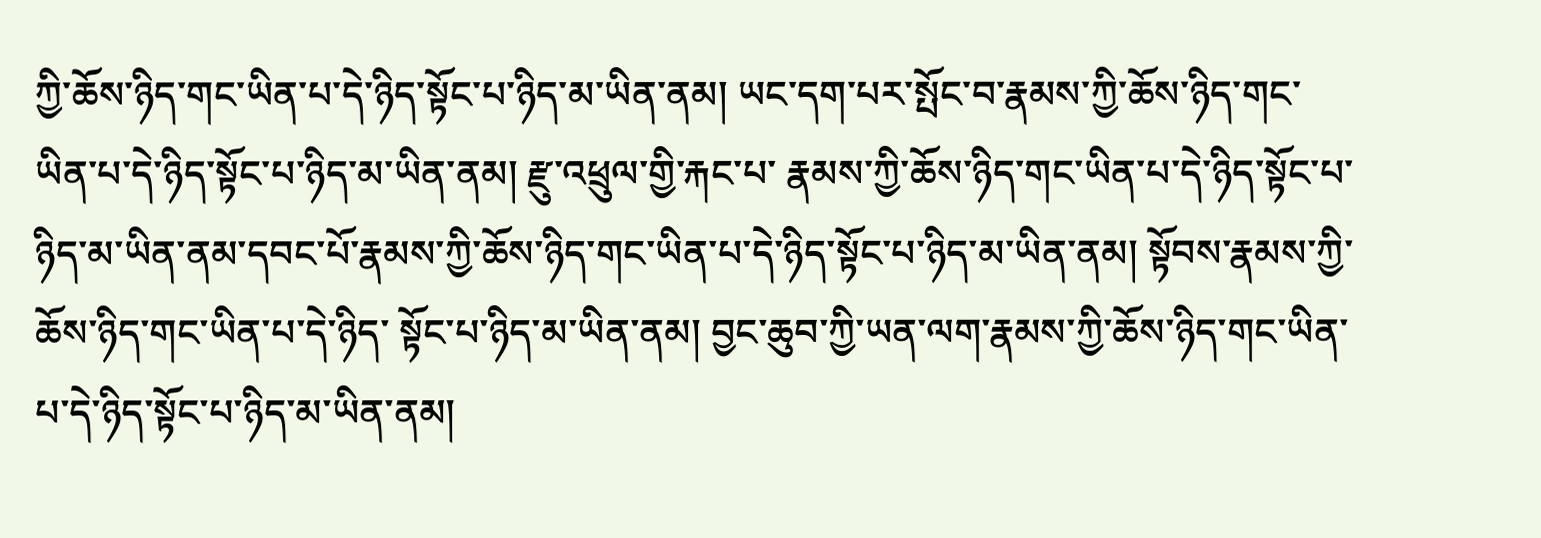ཀྱི་ཆོས་ཉིད་གང་ཡིན་པ་དེ་ཉིད་སྟོང་པ་ཉིད་མ་ཡིན་ནམ། ཡང་དག་པར་སྤོང་བ་རྣམས་ཀྱི་ཆོས་ཉིད་གང་ཡིན་པ་དེ་ཉིད་སྟོང་པ་ཉིད་མ་ཡིན་ནམ། རྫུ་འཕྲུལ་གྱི་རྐང་པ་ རྣམས་ཀྱི་ཆོས་ཉིད་གང་ཡིན་པ་དེ་ཉིད་སྟོང་པ་ཉིད་མ་ཡིན་ནམ་དབང་པོ་རྣམས་ཀྱི་ཆོས་ཉིད་གང་ཡིན་པ་དེ་ཉིད་སྟོང་པ་ཉིད་མ་ཡིན་ནམ། སྟོབས་རྣམས་ཀྱི་ཆོས་ཉིད་གང་ཡིན་པ་དེ་ཉིད་ སྟོང་པ་ཉིད་མ་ཡིན་ནམ། བྱང་ཆུབ་ཀྱི་ཡན་ལག་རྣམས་ཀྱི་ཆོས་ཉིད་གང་ཡིན་པ་དེ་ཉིད་སྟོང་པ་ཉིད་མ་ཡིན་ནམ།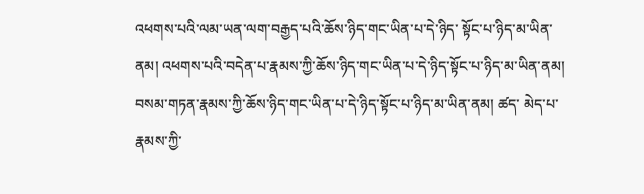འཕགས་པའི་ལམ་ཡན་ལག་བརྒྱད་པའི་ཆོས་ཉིད་གང་ཡིན་པ་དེ་ཉིད་ སྟོང་པ་ཉིད་མ་ཡིན་ནམ། འཕགས་པའི་བདེན་པ་རྣམས་ཀྱི་ཆོས་ཉིད་གང་ཡིན་པ་དེ་ཉིད་སྟོང་པ་ཉིད་མ་ཡིན་ནམ། བསམ་གཏན་རྣམས་ཀྱི་ཆོས་ཉིད་གང་ཡིན་པ་དེ་ཉིད་སྟོང་པ་ཉིད་མ་ཡིན་ནམ། ཚད་ མེད་པ་རྣམས་ཀྱི་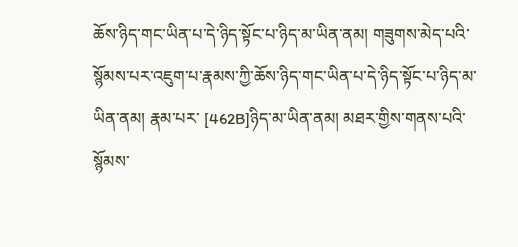ཆོས་ཉིད་གང་ཡིན་པ་དེ་ཉིད་སྟོང་པ་ཉིད་མ་ཡིན་ནམ། གཟུགས་མེད་པའི་སྙོམས་པར་འཇུག་པ་རྣམས་ཀྱི་ཆོས་ཉིད་གང་ཡིན་པ་དེ་ཉིད་སྟོང་པ་ཉིད་མ་ཡིན་ནམ། རྣམ་པར་ [462B]ཉིད་མ་ཡིན་ནམ། མཐར་གྱིས་གནས་པའི་སྙོམས་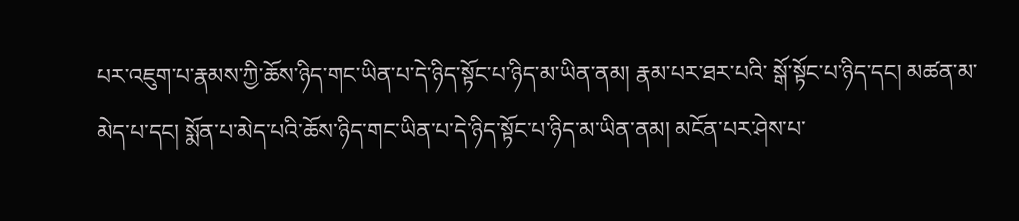པར་འཇུག་པ་རྣམས་ཀྱི་ཆོས་ཉིད་གང་ཡིན་པ་དེ་ཉིད་སྟོང་པ་ཉིད་མ་ཡིན་ནམ། རྣམ་པར་ཐར་པའི་ སྒོ་སྟོང་པ་ཉིད་དང། མཚན་མ་མེད་པ་དང། སྨོན་པ་མེད་པའི་ཆོས་ཉིད་གང་ཡིན་པ་དེ་ཉིད་སྟོང་པ་ཉིད་མ་ཡིན་ནམ། མངོན་པར་ཤེས་པ་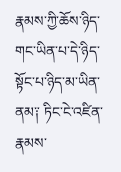རྣམས་ཀྱི་ཆོས་ཉིད་གང་ཡིན་པ་དེ་ཉིད་སྟོང་པ་ཉིད་མ་ཡིན་ ནམ༑ ཏིང་ངེ་འཛིན་རྣམས་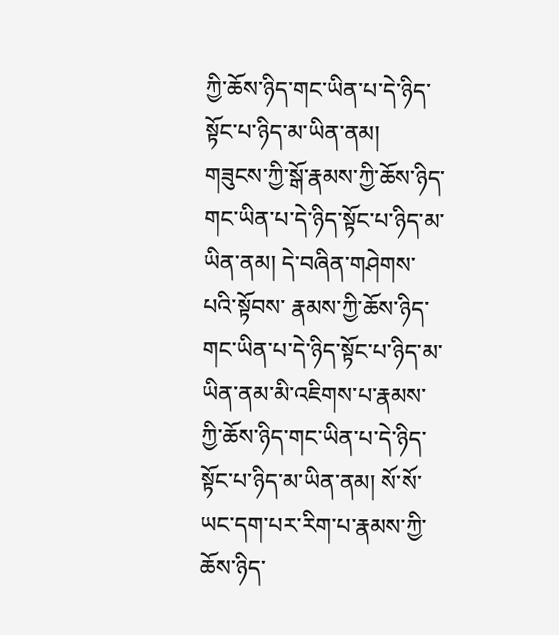ཀྱི་ཆོས་ཉིད་གང་ཡིན་པ་དེ་ཉིད་སྟོང་པ་ཉིད་མ་ཡིན་ནམ། གཟུངས་ཀྱི་སྒོ་རྣམས་ཀྱི་ཆོས་ཉིད་གང་ཡིན་པ་དེ་ཉིད་སྟོང་པ་ཉིད་མ་ཡིན་ནམ། དེ་བཞིན་གཤེགས་པའི་སྟོབས་ རྣམས་ཀྱི་ཆོས་ཉིད་གང་ཡིན་པ་དེ་ཉིད་སྟོང་པ་ཉིད་མ་ཡིན་ནམ་མི་འཇིགས་པ་རྣམས་ཀྱི་ཆོས་ཉིད་གང་ཡིན་པ་དེ་ཉིད་སྟོང་པ་ཉིད་མ་ཡིན་ནམ། སོ་སོ་ཡང་དག་པར་རིག་པ་རྣམས་ཀྱི་ཆོས་ཉིད་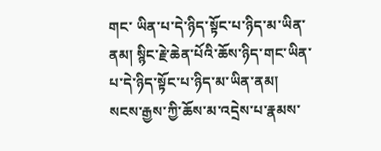གང་ ཡིན་པ་དེ་ཉིད་སྟོང་པ་ཉིད་མ་ཡིན་ནམ། སྙིང་རྗེ་ཆེན་པོའི་ཆོས་ཉིད་གང་ཡིན་པ་དེ་ཉིད་སྟོང་པ་ཉིད་མ་ཡིན་ནམ། སངས་རྒྱས་ཀྱི་ཆོས་མ་འདྲེས་པ་རྣམས་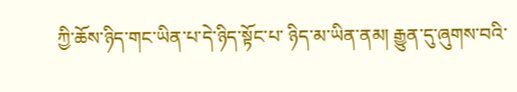ཀྱི་ཆོས་ཉིད་གང་ཡིན་པ་དེ་ཉིད་སྟོང་པ་ ཉིད་མ་ཡིན་ནམ། རྒྱུན་དུ་ཞུགས་བའི་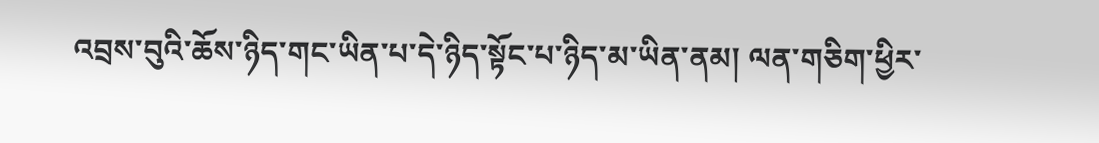འབྲས་བུའི་ཆོས་ཉིད་གང་ཡིན་པ་དེ་ཉིད་སྟོང་པ་ཉིད་མ་ཡིན་ནམ། ལན་གཅིག་ཕྱིར་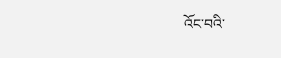འོང་བའི་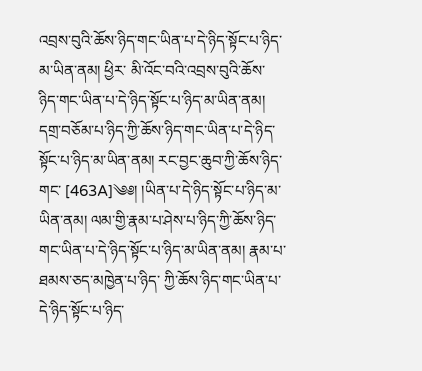འབྲས་བུའི་ཆོས་ཉིད་གང་ཡིན་པ་དེ་ཉིད་སྟོང་པ་ཉིད་མ་ཡིན་ནམ། ཕྱིར་ མི་འོང་བའི་འབྲས་བུའི་ཆོས་ཉིད་གང་ཡིན་པ་དེ་ཉིད་སྟོང་པ་ཉིད་མ་ཡིན་ནམ། དགྲ་བཅོམ་པ་ཉིད་ཀྱི་ཆོས་ཉིད་གང་ཡིན་པ་དེ་ཉིད་སྟོང་པ་ཉིད་མ་ཡིན་ནམ། རང་བྱང་ཆུབ་ཀྱི་ཆོས་ཉིད་གང་ [463A]༄༅། །ཡིན་པ་དེ་ཉིད་སྟོང་པ་ཉིད་མ་ཡིན་ནམ། ལམ་གྱི་རྣམ་པ་ཤེས་པ་ཉིད་ཀྱི་ཆོས་ཉིད་གང་ཡིན་པ་དེ་ཉིད་སྟོང་པ་ཉིད་མ་ཡིན་ནམ། རྣམ་པ་ཐམས་ཅད་མཁྱེན་པ་ཉིད་ ཀྱི་ཆོས་ཉིད་གང་ཡིན་པ་དེ་ཉིད་སྟོང་པ་ཉིད་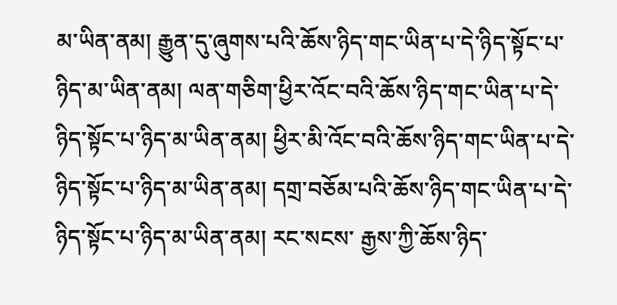མ་ཡིན་ནམ། རྒྱུན་དུ་ཞུགས་པའི་ཆོས་ཉིད་གང་ཡིན་པ་དེ་ཉིད་སྟོང་པ་ཉིད་མ་ཡིན་ནམ། ལན་གཅིག་ཕྱིར་འོང་བའི་ཆོས་ཉིད་གང་ཡིན་པ་དེ་ ཉིད་སྟོང་པ་ཉིད་མ་ཡིན་ནམ། ཕྱིར་མི་འོང་བའི་ཆོས་ཉིད་གང་ཡིན་པ་དེ་ཉིད་སྟོང་པ་ཉིད་མ་ཡིན་ནམ། དགྲ་བཅོམ་པའི་ཆོས་ཉིད་གང་ཡིན་པ་དེ་ཉིད་སྟོང་པ་ཉིད་མ་ཡིན་ནམ། རང་སངས་ རྒྱས་ཀྱི་ཆོས་ཉིད་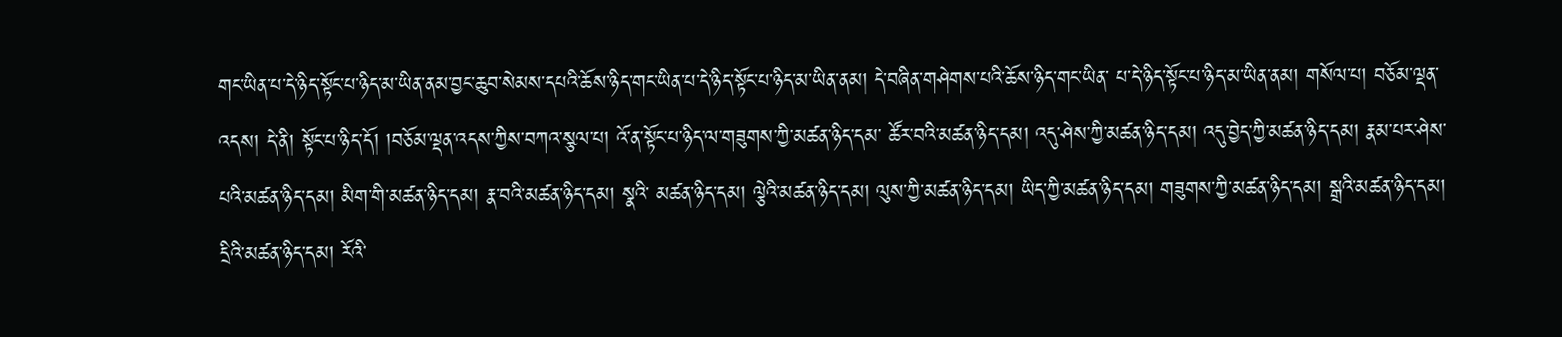གང་ཡིན་པ་དེ་ཉིད་སྟོང་པ་ཉིད་མ་ཡིན་ནམ་བྱང་ཆུབ་སེམས་དཔའི་ཆོས་ཉིད་གང་ཡིན་པ་དེ་ཉིད་སྟོང་པ་ཉིད་མ་ཡིན་ནམ། དེ་བཞིན་གཤེགས་པའི་ཆོས་ཉིད་གང་ཡིན་ པ་དེ་ཉིད་སྟོང་པ་ཉིད་མ་ཡིན་ནམ། གསོལ་པ། བཅོམ་ལྡན་འདས། དེ་ནི། སྟོང་པ་ཉིད་དོ། །བཅོམ་ལྡན་འདས་ཀྱིས་བཀའ་སྩལ་པ། འོ་ན་སྟོང་པ་ཉིད་ལ་གཟུགས་ཀྱི་མཚན་ཉིད་དམ་ ཚོར་བའི་མཚན་ཉིད་དམ། འདུ་ཤེས་ཀྱི་མཚན་ཉིད་དམ། འདུ་བྱེད་ཀྱི་མཚན་ཉིད་དམ། རྣམ་པར་ཤེས་པའི་མཚན་ཉིད་དམ། མིག་གི་མཚན་ཉིད་དམ། རྣ་བའི་མཚན་ཉིད་དམ། སྣའི་ མཚན་ཉིད་དམ། ལྕེའི་མཚན་ཉིད་དམ། ལུས་ཀྱི་མཚན་ཉིད་དམ། ཡིད་ཀྱི་མཚན་ཉིད་དམ། གཟུགས་ཀྱི་མཚན་ཉིད་དམ། སྒྲའི་མཚན་ཉིད་དམ། དྲིའི་མཚན་ཉིད་དམ། རོའི་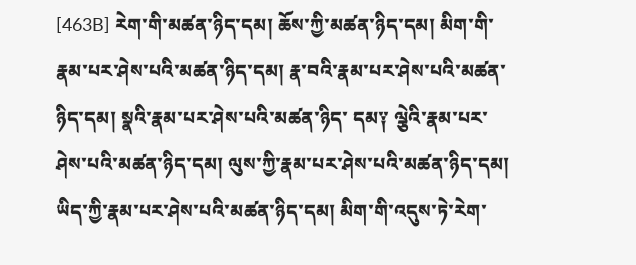[463B] རེག་གི་མཚན་ཉིད་དམ། ཆོས་ཀྱི་མཚན་ཉིད་དམ། མིག་གི་རྣམ་པར་ཤེས་པའི་མཚན་ཉིད་དམ། རྣ་བའི་རྣམ་པར་ཤེས་པའི་མཚན་ཉིད་དམ། སྣའི་རྣམ་པར་ཤེས་པའི་མཚན་ཉིད་ དམ༑ ལྕེའི་རྣམ་པར་ཤེས་པའི་མཚན་ཉིད་དམ། ལུས་ཀྱི་རྣམ་པར་ཤེས་པའི་མཚན་ཉིད་དམ། ཡིད་ཀྱི་རྣམ་པར་ཤེས་པའི་མཚན་ཉིད་དམ། མིག་གི་འདུས་ཏེ་རེག་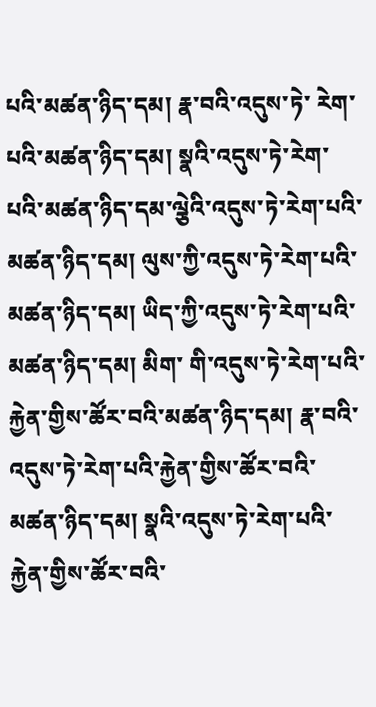པའི་མཚན་ཉིད་དམ། རྣ་བའི་འདུས་ཏེ་ རེག་པའི་མཚན་ཉིད་དམ། སྣའི་འདུས་ཏེ་རེག་པའི་མཚན་ཉིད་དམ་ལྕེའི་འདུས་ཏེ་རེག་པའི་མཚན་ཉིད་དམ། ལུས་ཀྱི་འདུས་ཏེ་རེག་པའི་མཚན་ཉིད་དམ། ཡིད་ཀྱི་འདུས་ཏེ་རེག་པའི་མཚན་ཉིད་དམ། མིག་ གི་འདུས་ཏེ་རེག་པའི་རྐྱེན་གྱིས་ཚོར་བའི་མཚན་ཉིད་དམ། རྣ་བའི་འདུས་ཏེ་རེག་པའི་རྐྱེན་གྱིས་ཚོར་བའི་མཚན་ཉིད་དམ། སྣའི་འདུས་ཏེ་རེག་པའི་རྐྱེན་གྱིས་ཚོར་བའི་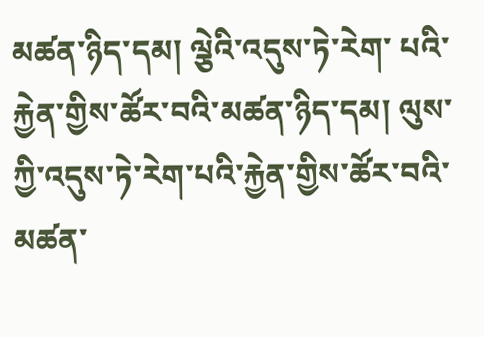མཚན་ཉིད་དམ། ལྕེའི་འདུས་ཏེ་རེག་ པའི་རྐྱེན་གྱིས་ཚོར་བའི་མཚན་ཉིད་དམ། ལུས་ཀྱི་འདུས་ཏེ་རེག་པའི་རྐྱེན་གྱིས་ཚོར་བའི་མཚན་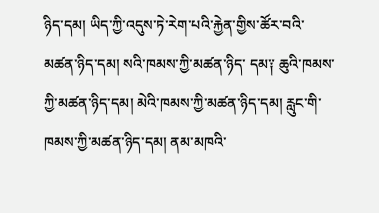ཉིད་དམ། ཡིད་ཀྱི་འདུས་ཏེ་རེག་པའི་རྐྱེན་གྱིས་ཚོར་བའི་མཚན་ཉིད་དམ། སའི་ཁམས་ཀྱི་མཚན་ཉིད་ དམ༑ ཆུའི་ཁམས་ཀྱི་མཚན་ཉིད་དམ། མེའི་ཁམས་ཀྱི་མཚན་ཉིད་དམ། རླུང་གི་ཁམས་ཀྱི་མཚན་ཉིད་དམ། ནམ་མཁའི་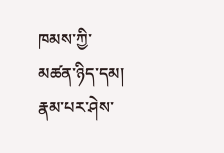ཁམས་ཀྱི་མཚན་ཉིད་དམ། རྣམ་པར་ཤེས་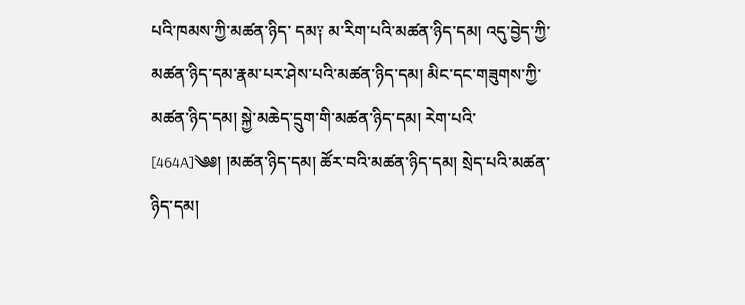པའི་ཁམས་ཀྱི་མཚན་ཉིད་ དམ༑ མ་རིག་པའི་མཚན་ཉིད་དམ། འདུ་བྱེད་ཀྱི་མཚན་ཉིད་དམ་རྣམ་པར་ཤེས་པའི་མཚན་ཉིད་དམ། མིང་དང་གཟུགས་ཀྱི་མཚན་ཉིད་དམ། སྐྱེ་མཆེད་དྲུག་གི་མཚན་ཉིད་དམ། རེག་པའི་ [464A]༄༅། །མཚན་ཉིད་དམ། ཚོར་བའི་མཚན་ཉིད་དམ། སྲེད་པའི་མཚན་ཉིད་དམ།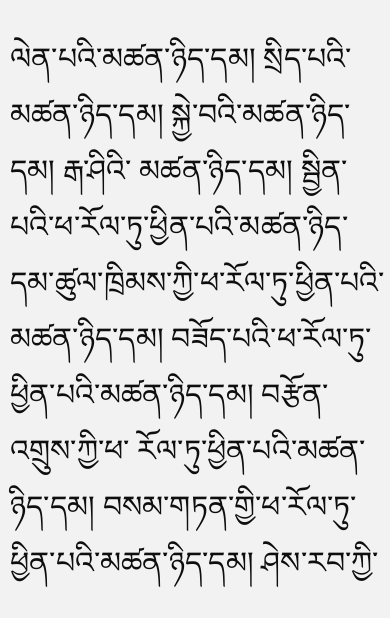ལེན་པའི་མཚན་ཉིད་དམ། སྲིད་པའི་མཚན་ཉིད་དམ། སྐྱེ་བའི་མཚན་ཉིད་དམ། རྒ་ཤིའི་ མཚན་ཉིད་དམ། སྦྱིན་པའི་ཕ་རོལ་ཏུ་ཕྱིན་པའི་མཚན་ཉིད་དམ་ཚུལ་ཁྲིམས་ཀྱི་ཕ་རོལ་ཏུ་ཕྱིན་པའི་མཚན་ཉིད་དམ། བཟོད་པའི་ཕ་རོལ་ཏུ་ཕྱིན་པའི་མཚན་ཉིད་དམ། བརྩོན་འགྲུས་ཀྱི་ཕ་ རོལ་ཏུ་ཕྱིན་པའི་མཚན་ཉིད་དམ། བསམ་གཏན་གྱི་ཕ་རོལ་ཏུ་ཕྱིན་པའི་མཚན་ཉིད་དམ། ཤེས་རབ་ཀྱི་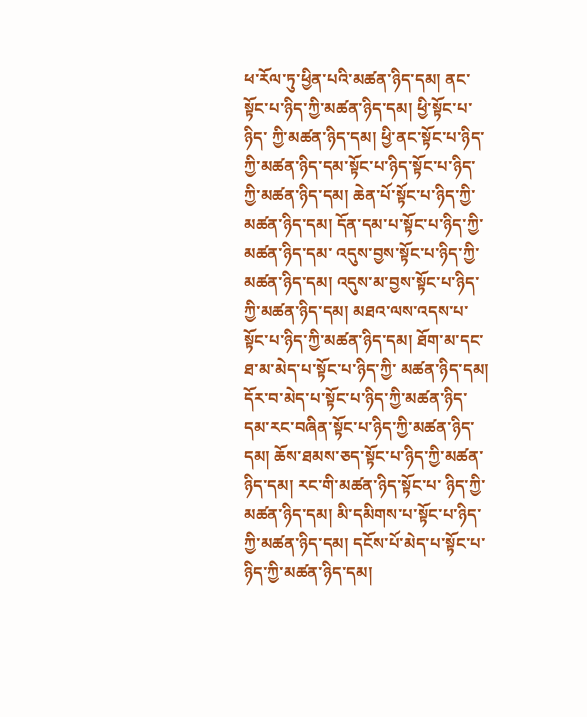ཕ་རོལ་ཏུ་ཕྱིན་པའི་མཚན་ཉིད་དམ། ནང་སྟོང་པ་ཉིད་ཀྱི་མཚན་ཉིད་དམ། ཕྱི་སྟོང་པ་ཉིད་ ཀྱི་མཚན་ཉིད་དམ། ཕྱི་ནང་སྟོང་པ་ཉིད་ཀྱི་མཚན་ཉིད་དམ་སྟོང་པ་ཉིད་སྟོང་པ་ཉིད་ཀྱི་མཚན་ཉིད་དམ། ཆེན་པོ་སྟོང་པ་ཉིད་ཀྱི་མཚན་ཉིད་དམ། དོན་དམ་པ་སྟོང་པ་ཉིད་ཀྱི་མཚན་ཉིད་དམ་ འདུས་བྱས་སྟོང་པ་ཉིད་ཀྱི་མཚན་ཉིད་དམ། འདུས་མ་བྱས་སྟོང་པ་ཉིད་ཀྱི་མཚན་ཉིད་དམ། མཐའ་ལས་འདས་པ་སྟོང་པ་ཉིད་ཀྱི་མཚན་ཉིད་དམ། ཐོག་མ་དང་ཐ་མ་མེད་པ་སྟོང་པ་ཉིད་ཀྱི་ མཚན་ཉིད་དམ། དོར་བ་མེད་པ་སྟོང་པ་ཉིད་ཀྱི་མཚན་ཉིད་དམ་རང་བཞིན་སྟོང་པ་ཉིད་ཀྱི་མཚན་ཉིད་དམ། ཆོས་ཐམས་ཅད་སྟོང་པ་ཉིད་ཀྱི་མཚན་ཉིད་དམ། རང་གི་མཚན་ཉིད་སྟོང་པ་ ཉིད་ཀྱི་མཚན་ཉིད་དམ། མི་དམིགས་པ་སྟོང་པ་ཉིད་ཀྱི་མཚན་ཉིད་དམ། དངོས་པོ་མེད་པ་སྟོང་པ་ཉིད་ཀྱི་མཚན་ཉིད་དམ།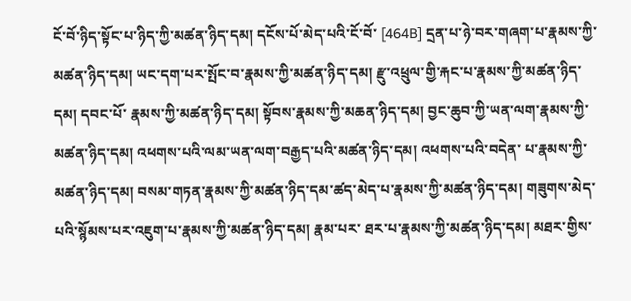ངོ་བོ་ཉིད་སྟོང་པ་ཉིད་ཀྱི་མཚན་ཉིད་དམ། དངོས་པོ་མེད་པའི་ངོ་བོ་ [464B] དྲན་པ་ཉེ་བར་གཞག་པ་རྣམས་ཀྱི་མཚན་ཉིད་དམ། ཡང་དག་པར་སྤོང་བ་རྣམས་ཀྱི་མཚན་ཉིད་དམ། རྫུ་འཕྲུལ་གྱི་རྐང་པ་རྣམས་ཀྱི་མཚན་ཉིད་དམ། དབང་པོ་ རྣམས་ཀྱི་མཚན་ཉིད་དམ། སྟོབས་རྣམས་ཀྱི་མཆན་ཉིད་དམ། བྱང་ཆུབ་ཀྱི་ཡན་ལག་རྣམས་ཀྱི་མཚན་ཉིད་དམ། འཕགས་པའི་ལམ་ཡན་ལག་བརྒྱད་པའི་མཚན་ཉིད་དམ། འཕགས་པའི་བདེན་ པ་རྣམས་ཀྱི་མཚན་ཉིད་དམ། བསམ་གཏན་རྣམས་ཀྱི་མཚན་ཉིད་དམ་ཚད་མེད་པ་རྣམས་ཀྱི་མཚན་ཉིད་དམ། གཟུགས་མེད་པའི་སྙོམས་པར་འཇུག་པ་རྣམས་ཀྱི་མཚན་ཉིད་དམ། རྣམ་པར་ ཐར་པ་རྣམས་ཀྱི་མཚན་ཉིད་དམ། མཐར་གྱིས་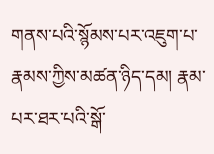གནས་པའི་སྙོམས་པར་འཇུག་པ་རྣམས་ཀྱིས་མཚན་ཉིད་དམ། རྣམ་པར་ཐར་པའི་སྒོ་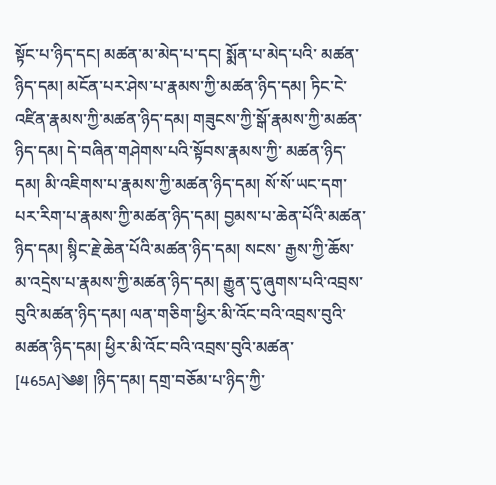སྟོང་པ་ཉིད་དང། མཚན་མ་མེད་པ་དང། སྨོན་པ་མེད་པའི་ མཚན་ཉིད་དམ། མངོན་པར་ཤེས་པ་རྣམས་ཀྱི་མཚན་ཉིད་དམ། ཏིང་ངེ་འཛིན་རྣམས་ཀྱི་མཚན་ཉིད་དམ། གཟུངས་ཀྱི་སྒོ་རྣམས་ཀྱི་མཚན་ཉིད་དམ། དེ་བཞིན་གཤེགས་པའི་སྟོབས་རྣམས་ཀྱི་ མཚན་ཉིད་དམ། མི་འཇིགས་པ་རྣམས་ཀྱི་མཚན་ཉིད་དམ། སོ་སོ་ཡང་དག་པར་རིག་པ་རྣམས་ཀྱི་མཚན་ཉིད་དམ། བྱམས་པ་ཆེན་པོའི་མཚན་ཉིད་དམ། སྙིང་རྗེ་ཆེན་པོའི་མཚན་ཉིད་དམ། སངས་ རྒྱས་ཀྱི་ཆོས་མ་འདྲེས་པ་རྣམས་ཀྱི་མཚན་ཉིད་དམ། རྒྱུན་དུ་ཞུགས་པའི་འབྲས་བུའི་མཚན་ཉིད་དམ། ལན་གཅིག་ཕྱིར་མི་འོང་བའི་འབྲས་བུའི་མཚན་ཉིད་དམ། ཕྱིར་མི་འོང་བའི་འབྲས་བུའི་མཚན་ [465A]༄༅། །ཉིད་དམ། དགྲ་བཅོམ་པ་ཉིད་ཀྱི་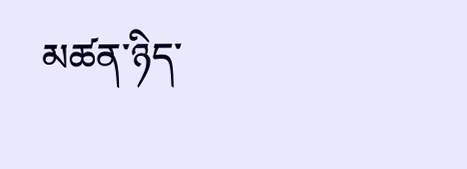མཚན་ཉིད་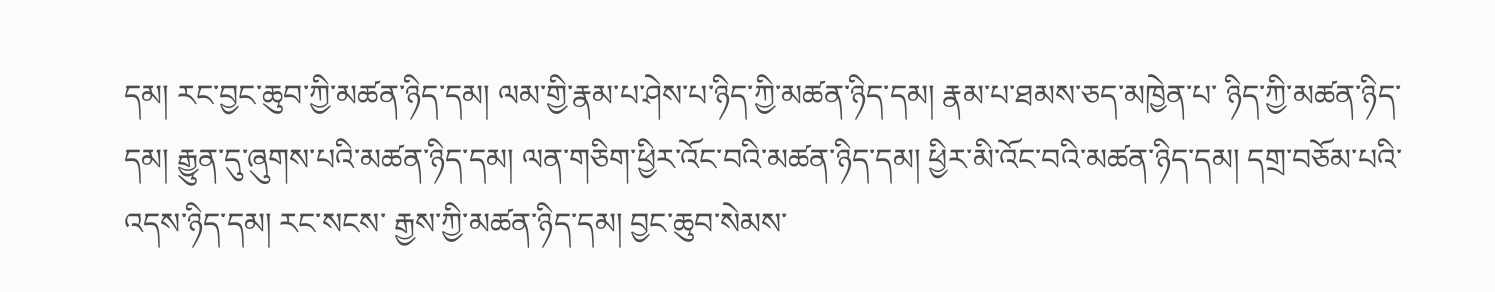དམ། རང་བྱང་ཆུབ་ཀྱི་མཚན་ཉིད་དམ། ལམ་གྱི་རྣམ་པ་ཤེས་པ་ཉིད་ཀྱི་མཚན་ཉིད་དམ། རྣམ་པ་ཐམས་ཅད་མཁྱེན་པ་ ཉིད་ཀྱི་མཚན་ཉིད་དམ། རྒྱུན་དུ་ཞུགས་པའི་མཚན་ཉིད་དམ། ལན་གཅིག་ཕྱིར་འོང་བའི་མཚན་ཉིད་དམ། ཕྱིར་མི་འོང་བའི་མཚན་ཉིད་དམ། དགྲ་བཅོམ་པའི་འདས་ཉིད་དམ། རང་སངས་ རྒྱས་ཀྱི་མཚན་ཉིད་དམ། བྱང་ཆུབ་སེམས་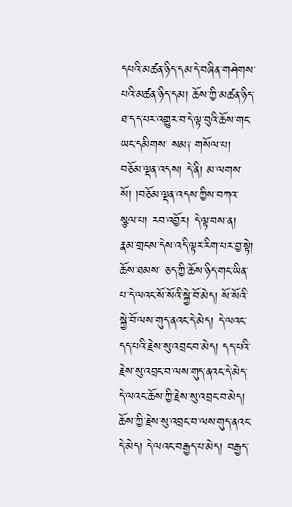དཔའི་མཚན་ཉིད་དམ་དེ་བཞིན་གཤེགས་པའི་མཚན་ཉིད་དམ། ཆོས་ཀྱི་མཚན་ཉིད་ཐ་དད་པར་འགྱུར་བ་དེ་ལྟ་བུའི་ཆོས་གང་ཡང་དམིགས་ སམ༑ གསོལ་པ། བཅོམ་ལྡན་འདས། དེ་ནི། མ་ལགས་སོ། །བཅོམ་ལྡན་འདས་ཀྱིས་བཀའ་སྩལ་པ། རབ་འབྱོར། དེ་ལྟ་བས་ན། རྣམ་གྲངས་དེས་འདི་ལྟར་རིག་པར་བྱ་སྟེ། ཆོས་ཐམས་ ཅད་ཀྱི་ཆོས་ཉིད་གང་ཡིན་པ་དེ་ལའང་སོ་སོའི་སྐྱེ་བོ་མེད། སོ་སོའི་སྐྱེ་བོ་ལས་གུད་ནའང་དེ་མེད། དེ་ལའང་དད་པའི་རྗེས་སུ་འབྲང་བ་མེད། དད་པའི་རྗེས་སུ་འབྲང་བ་ལས་གུད་ནའང་དེ་མེད་ དེ་ལའང་ཆོས་ཀྱི་རྗེས་སུ་འབྲང་བ་མེད། ཆོས་ཀྱི་རྗེས་སུ་འབྲང་བ་ལས་གུད་ནའང་དེ་མེད། དེ་ལའང་བརྒྱད་པ་མེད། བརྒྱད་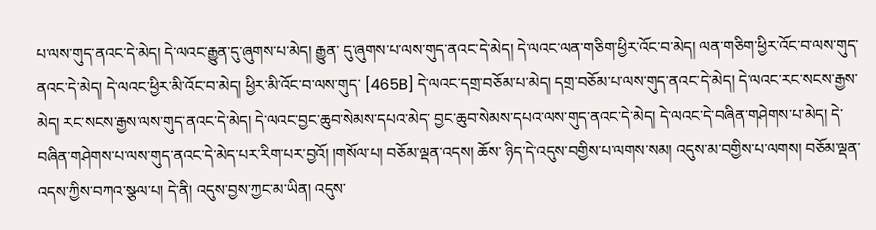པ་ལས་གུད་ནའང་དེ་མེད། དེ་ལའང་རྒྱུན་དུ་ཞུགས་པ་མེད། རྒྱུན་ དུ་ཞུགས་པ་ལས་གུད་ནའང་དེ་མེད། དེ་ལའང་ལན་གཅིག་ཕྱིར་འོང་བ་མེད། ལན་གཅིག་ཕྱིར་འོང་བ་ལས་གུད་ནའང་དེ་མེད། དེ་ལའང་ཕྱིར་མི་འོང་བ་མེད། ཕྱིར་མི་འོང་བ་ལས་གུད་ [465B] དེ་ལའང་དགྲ་བཅོམ་པ་མེད། དགྲ་བཅོམ་པ་ལས་གུད་ནའང་དེ་མེད། དེ་ལའང་རང་སངས་རྒྱས་མེད། རང་སངས་རྒྱས་ལས་གུད་ནའང་དེ་མེད། དེ་ལའང་བྱང་ཆུབ་སེམས་དཔའ་མེད་ བྱང་ཆུབ་སེམས་དཔའ་ལས་གུད་ནའང་དེ་མེད། དེ་ལའང་དེ་བཞིན་གཤེགས་པ་མེད། དེ་བཞིན་གཤེགས་པ་ལས་གུད་ནའང་དེ་མེད་པར་རིག་པར་བྱའོ། །གསོལ་པ། བཅོམ་ལྡན་འདས། ཆོས་ ཉིད་དེ་འདུས་བགྱིས་པ་ལགས་སམ། འདུས་མ་བགྱིས་པ་ལགས། བཅོམ་ལྡན་འདས་ཀྱིས་བཀའ་སྩལ་པ། དེ་ནི། འདུས་བྱས་ཀྱང་མ་ཡིན། འདུས་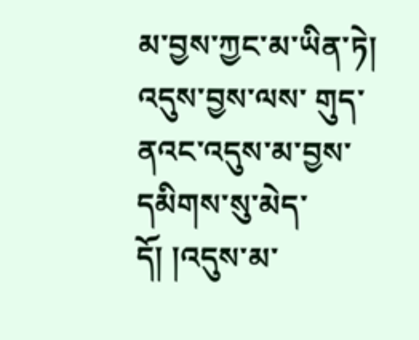མ་བྱས་ཀྱང་མ་ཡིན་ཏེ། འདུས་བྱས་ལས་ གུད་ནའང་འདུས་མ་བྱས་དམིགས་སུ་མེད་དོ། །འདུས་མ་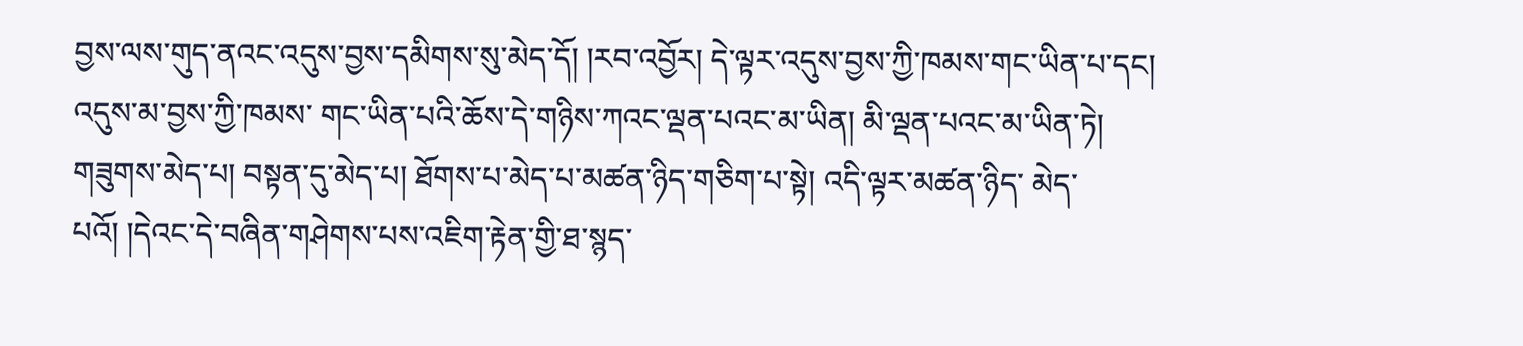བྱས་ལས་གུད་ནའང་འདུས་བྱས་དམིགས་སུ་མེད་དོ། །རབ་འབྱོར། དེ་ལྟར་འདུས་བྱས་ཀྱི་ཁམས་གང་ཡིན་པ་དང། འདུས་མ་བྱས་ཀྱི་ཁམས་ གང་ཡིན་པའི་ཆོས་དེ་གཉིས་ཀའང་ལྡན་པའང་མ་ཡིན། མི་ལྡན་པའང་མ་ཡིན་ཏེ། གཟུགས་མེད་པ། བསྟན་དུ་མེད་པ། ཐོགས་པ་མེད་པ་མཚན་ཉིད་གཅིག་པ་སྟེ། འདི་ལྟར་མཚན་ཉིད་ མེད་པའོ། །དེའང་དེ་བཞིན་གཤེགས་པས་འཇིག་རྟེན་གྱི་ཐ་སྙད་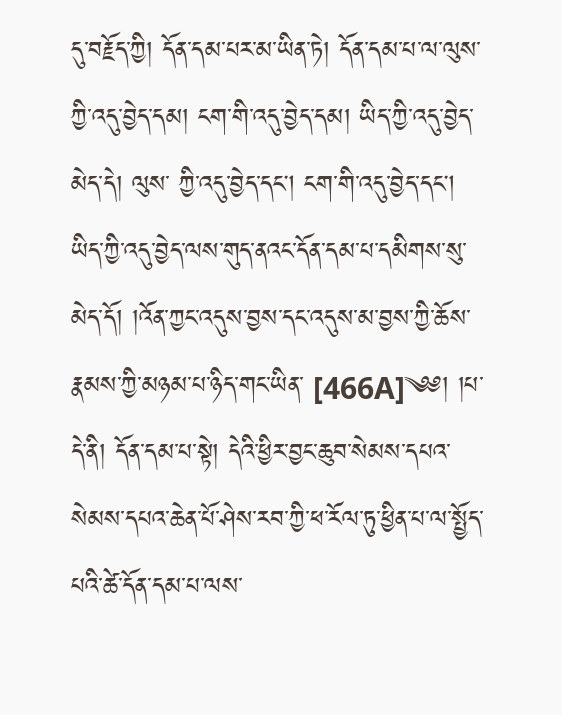དུ་བརྗོད་ཀྱི། དོན་དམ་པར་མ་ཡིན་ཏེ། དོན་དམ་པ་ལ་ལུས་ཀྱི་འདུ་བྱེད་དམ། ངག་གི་འདུ་བྱེད་དམ། ཡིད་ཀྱི་འདུ་བྱེད་མེད་དེ། ལུས་ ཀྱི་འདུ་བྱེད་དང། ངག་གི་འདུ་བྱེད་དང། ཡིད་ཀྱི་འདུ་བྱེད་ལས་གུད་ནའང་དོན་དམ་པ་དམིགས་སུ་མེད་དོ། །འོན་ཀྱང་འདུས་བྱས་དང་འདུས་མ་བྱས་ཀྱི་ཆོས་རྣམས་ཀྱི་མཉམ་པ་ཉིད་གང་ཡིན་ [466A]༄༅། །པ་དེ་ནི། དོན་དམ་པ་སྟེ། དེའི་ཕྱིར་བྱང་ཆུབ་སེམས་དཔའ་སེམས་དཔའ་ཆེན་པོ་ཤེས་རབ་ཀྱི་ཕ་རོལ་ཏུ་ཕྱིན་པ་ལ་སྤྱོད་པའི་ཚེ་དོན་དམ་པ་ལས་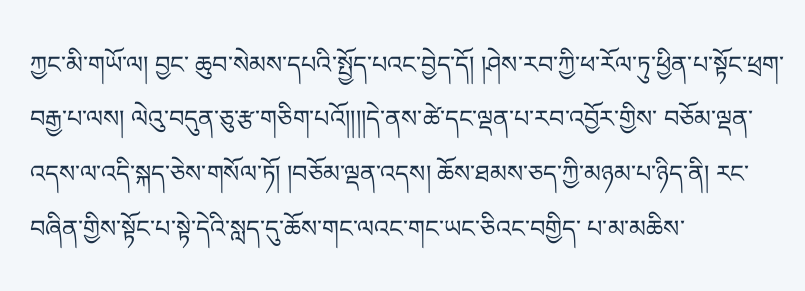ཀྱང་མི་གཡོ་ལ། བྱང་ ཆུབ་སེམས་དཔའི་སྤྱོད་པའང་བྱེད་དོ། །ཤེས་རབ་ཀྱི་ཕ་རོལ་ཏུ་ཕྱིན་པ་སྟོང་ཕྲག་བརྒྱ་པ་ལས། ལེའུ་བདུན་ཅུ་རྩ་གཅིག་པའོ།།།།དེ་ནས་ཚེ་དང་ལྡན་པ་རབ་འབྱོར་གྱིས་ བཅོམ་ལྡན་འདས་ལ་འདི་སྐད་ཅེས་གསོལ་ཏོ། །བཅོམ་ལྡན་འདས། ཆོས་ཐམས་ཅད་ཀྱི་མཉམ་པ་ཉིད་ནི། རང་བཞིན་གྱིས་སྟོང་པ་སྟེ་དེའི་སླད་དུ་ཆོས་གང་ལའང་གང་ཡང་ཅིའང་བགྱིད་ པ་མ་མཆིས་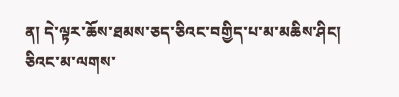ན། དེ་ལྟར་ཆོས་ཐམས་ཅད་ཅིའང་བགྱིད་པ་མ་མཆིས་ཤིང། ཅིའང་མ་ལགས་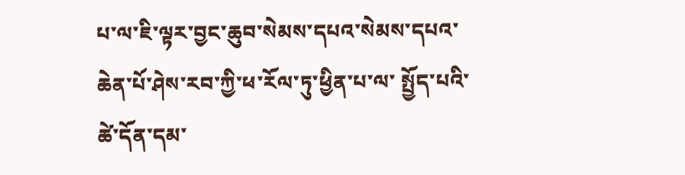པ་ལ་ཇི་ལྟར་བྱང་ཆུབ་སེམས་དཔའ་སེམས་དཔའ་ཆེན་པོ་ཤེས་རབ་ཀྱི་ཕ་རོལ་ཏུ་ཕྱིན་པ་ལ་ སྤྱོད་པའི་ཚེ་དོན་དམ་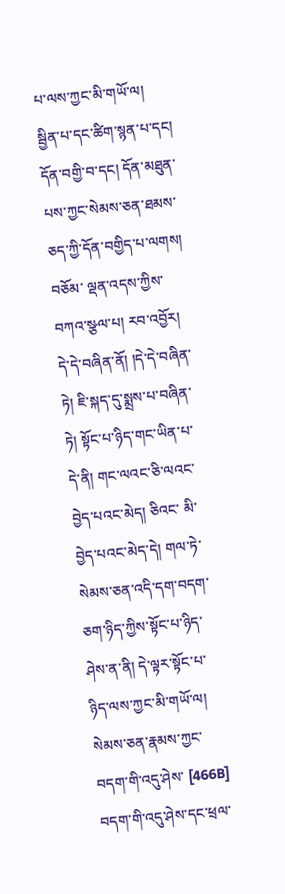པ་ལས་ཀྱང་མི་གཡོ་ལ། སྦྱིན་པ་དང་ཚིག་སྙན་པ་དང། དོན་བགྱི་བ་དང། དོན་མཐུན་པས་ཀྱང་སེམས་ཅན་ཐམས་ཅད་ཀྱི་དོན་བགྱིད་པ་ལགས། བཅོམ་ ལྡན་འདས་ཀྱིས་བཀའ་སྩལ་པ། རབ་འབྱོར། དེ་དེ་བཞིན་ནོ། །དེ་དེ་བཞིན་ཏེ། ཇི་སྐད་དུ་སྨྲས་པ་བཞིན་ཏེ། སྟོང་པ་ཉིད་གང་ཡིན་པ་དེ་ནི། གང་ལའང་ཅི་ལའང་བྱེད་པའང་མེད། ཅིའང་ མི་བྱེད་པའང་མེད་དེ། གལ་ཏེ་སེམས་ཅན་འདི་དག་བདག་ཅག་ཉིད་ཀྱིས་སྟོང་པ་ཉིད་ཤེས་ན་ནི། དེ་ལྟར་སྟོང་པ་ཉིད་ལས་ཀྱང་མི་གཡོ་ལ། སེམས་ཅན་རྣམས་ཀྱང་བདག་གི་འདུ་ཤེས་ [466B] བདག་གི་འདུ་ཤེས་དང་ཕྲལ་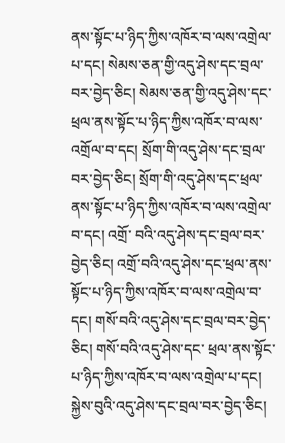ནས་སྟོང་པ་ཉིད་ཀྱིས་འཁོར་བ་ལས་འགྲེལ་པ་དང། སེམས་ཅན་གྱི་འདུ་ཤེས་དང་བྲལ་བར་བྱེད་ཅིང། སེམས་ཅན་གྱི་འདུ་ཤེས་དང་ ཕྲལ་ནས་སྟོང་པ་ཉིད་ཀྱིས་འཁོར་བ་ལས་འགྲོལ་བ་དང། སྲོག་གི་འདུ་ཤེས་དང་བྲལ་བར་བྱེད་ཅིང། སྲོག་གི་འདུ་ཤེས་དང་ཕྲལ་ནས་སྟོང་པ་ཉིད་ཀྱིས་འཁོར་བ་ལས་འགྲེལ་བ་དང། འགྲོ་ བའི་འདུ་ཤེས་དང་བྲལ་བར་བྱེད་ཅིང། འགྲོ་བའི་འདུ་ཤེས་དང་ཕྲལ་ནས་སྟོང་པ་ཉིད་ཀྱིས་འཁོར་བ་ལས་འགྲེལ་བ་དང། གསོ་བའི་འདུ་ཤེས་དང་བྲལ་བར་བྱེད་ཅིང། གསོ་བའི་འདུ་ཤེས་དང་ ཕྲལ་ནས་སྟོང་པ་ཉིད་ཀྱིས་འཁོར་བ་ལས་འགྲེལ་པ་དང། སྐྱེས་བུའི་འདུ་ཤེས་དང་བྲལ་བར་བྱེད་ཅིང།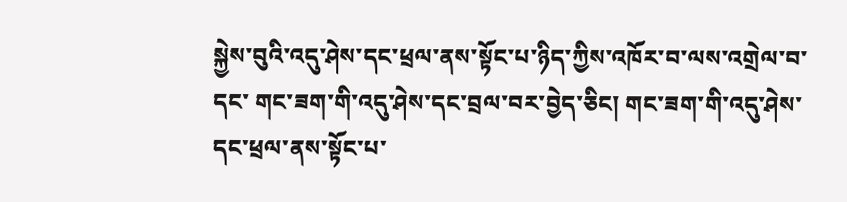སྐྱེས་བུའི་འདུ་ཤེས་དང་ཕྲལ་ནས་སྟོང་པ་ཉིད་ཀྱིས་འཁོར་བ་ལས་འགྲེལ་བ་དང་ གང་ཟག་གི་འདུ་ཤེས་དང་བྲལ་བར་བྱེད་ཅིང། གང་ཟག་གི་འདུ་ཤེས་དང་ཕྲལ་ནས་སྟོང་པ་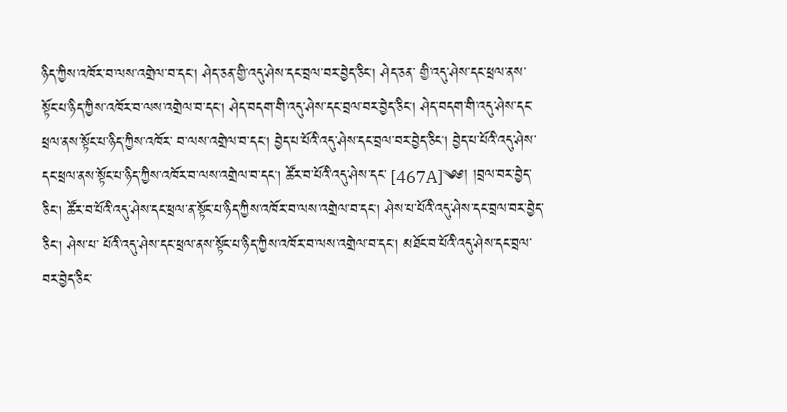ཉིད་ཀྱིས་འཁོར་བ་ལས་འགྲེལ་བ་དང། ཤེད་ཅན་གྱི་འདུ་ཤེས་དང་བྲལ་བར་བྱེད་ཅིང། ཤེད་ཅན་ གྱི་འདུ་ཤེས་དང་ཕྲལ་ནས་སྟོང་པ་ཉིད་ཀྱིས་འཁོར་བ་ལས་འགྲེལ་བ་དང། ཤེད་བདག་གི་འདུ་ཤེས་དང་བྲལ་བར་བྱེད་ཅིང། ཤེད་བདག་གི་འདུ་ཤེས་དང་ཕྲལ་ནས་སྟོང་པ་ཉིད་ཀྱིས་འཁོར་ བ་ལས་འགྲེལ་བ་དང། བྱེད་པ་པོའི་འདུ་ཤེས་དང་བྲལ་བར་བྱེད་ཅིང། བྱེད་པ་པོའི་འདུ་ཤེས་དང་ཕྲལ་ནས་སྟོང་པ་ཉིད་ཀྱིས་འཁོར་བ་ལས་འགྲེལ་བ་དང། ཚོར་བ་པོའི་འདུ་ཤེས་དང་ [467A]༄༅། །བྲལ་བར་བྱེད་ཅིང། ཚོར་བ་པོའི་འདུ་ཤེས་དང་ཕྲལ་ན་སྟོང་པ་ཉིད་ཀྱིས་འཁོར་བ་ལས་འགྲེལ་བ་དང། ཤེས་པ་པོའི་འདུ་ཤེས་དང་བྲལ་བར་བྱེད་ཅིང། ཤེས་པ་ པོའི་འདུ་ཤེས་དང་ཕྲལ་ནས་སྟོང་པ་ཉིད་ཀྱིས་འཁོར་བ་ལས་འགྲེལ་བ་དང། མཐོང་བ་པོའི་འདུ་ཤེས་དང་བྲལ་བར་བྱེད་ཅིང་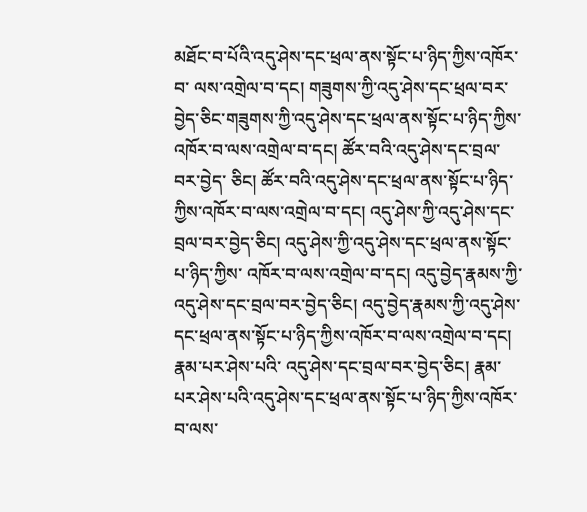མཐོང་བ་པོའི་འདུ་ཤེས་དང་ཕྲལ་ནས་སྟོང་པ་ཉིད་ཀྱིས་འཁོར་བ་ ལས་འགྲེལ་བ་དང། གཟུགས་ཀྱི་འདུ་ཤེས་དང་ཕྲལ་བར་བྱེད་ཅིང་གཟུགས་ཀྱི་འདུ་ཤེས་དང་ཕྲལ་ནས་སྟོང་པ་ཉིད་ཀྱིས་འཁོར་བ་ལས་འགྲེལ་བ་དང། ཚོར་བའི་འདུ་ཤེས་དང་བྲལ་བར་བྱེད་ ཅིང། ཚོར་བའི་འདུ་ཤེས་དང་ཕྲལ་ནས་སྟོང་པ་ཉིད་ཀྱིས་འཁོར་བ་ལས་འགྲེལ་བ་དང། འདུ་ཤེས་ཀྱི་འདུ་ཤེས་དང་བྲལ་བར་བྱེད་ཅིང། འདུ་ཤེས་ཀྱི་འདུ་ཤེས་དང་ཕྲལ་ནས་སྟོང་པ་ཉིད་ཀྱིས་ འཁོར་བ་ལས་འགྲེལ་བ་དང། འདུ་བྱེད་རྣམས་ཀྱི་འདུ་ཤེས་དང་བྲལ་བར་བྱེད་ཅིང། འདུ་བྱེད་རྣམས་ཀྱི་འདུ་ཤེས་དང་ཕྲལ་ནས་སྟོང་པ་ཉིད་ཀྱིས་འཁོར་བ་ལས་འགྲེལ་བ་དང། རྣམ་པར་ཤེས་པའི་ འདུ་ཤེས་དང་བྲལ་བར་བྱེད་ཅིང། རྣམ་པར་ཤེས་པའི་འདུ་ཤེས་དང་ཕྲལ་ནས་སྟོང་པ་ཉིད་ཀྱིས་འཁོར་བ་ལས་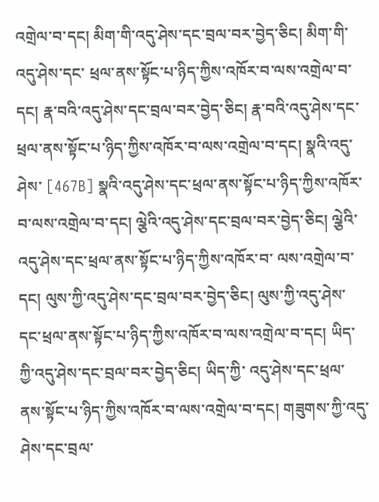འགྲེལ་བ་དང། མིག་གི་འདུ་ཤེས་དང་བྲལ་བར་བྱེད་ཅིང། མིག་གི་འདུ་ཤེས་དང་ ཕྲལ་ནས་སྟོང་པ་ཉིད་ཀྱིས་འཁོར་བ་ལས་འགྲེལ་བ་དང། རྣ་བའི་འདུ་ཤེས་དང་བྲལ་བར་བྱེད་ཅིང། རྣ་བའི་འདུ་ཤེས་དང་ཕྲལ་ནས་སྟོང་པ་ཉིད་ཀྱིས་འཁོར་བ་ལས་འགྲེལ་བ་དང། སྣའི་འདུ་ཤེས་ [467B] སྣའི་འདུ་ཤེས་དང་ཕྲལ་ནས་སྟོང་པ་ཉིད་ཀྱིས་འཁོར་བ་ལས་འགྲེལ་བ་དང། ལྕེའི་འདུ་ཤེས་དང་བྲལ་བར་བྱེད་ཅིང། ལྕེའི་འདུ་ཤེས་དང་ཕྲལ་ནས་སྟོང་པ་ཉིད་ཀྱིས་འཁོར་བ་ ལས་འགྲེལ་བ་དང། ལུས་ཀྱི་འདུ་ཤེས་དང་བྲལ་བར་བྱེད་ཅིང། ལུས་ཀྱི་འདུ་ཤེས་དང་ཕྲལ་ནས་སྟོང་པ་ཉིད་ཀྱིས་འཁོར་བ་ལས་འགྲེལ་བ་དང། ཡིད་ཀྱི་འདུ་ཤེས་དང་བྲལ་བར་བྱེད་ཅིང། ཡིད་ཀྱི་ འདུ་ཤེས་དང་ཕྲལ་ནས་སྟོང་པ་ཉིད་ཀྱིས་འཁོར་བ་ལས་འགྲེལ་བ་དང། གཟུགས་ཀྱི་འདུ་ཤེས་དང་བྲལ་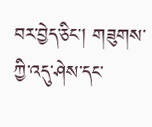བར་བྱེད་ཅིང། གཟུགས་ཀྱི་འདུ་ཤེས་དང་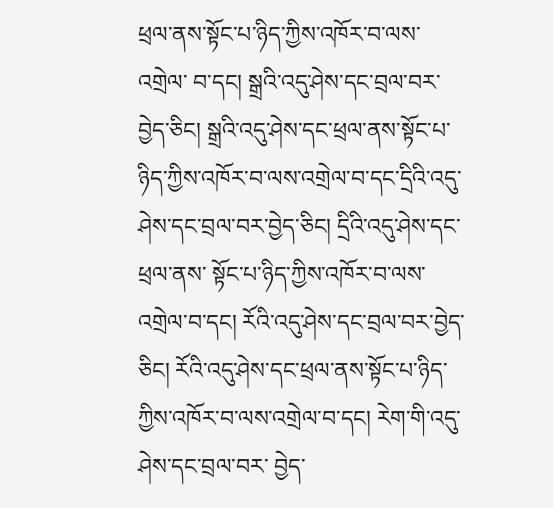ཕྲལ་ནས་སྟོང་པ་ཉིད་ཀྱིས་འཁོར་བ་ལས་འགྲེལ་ བ་དང། སྒྲའི་འདུ་ཤེས་དང་བྲལ་བར་བྱེད་ཅིང། སྒྲའི་འདུ་ཤེས་དང་ཕྲལ་ནས་སྟོང་པ་ཉིད་ཀྱིས་འཁོར་བ་ལས་འགྲེལ་བ་དང་དྲིའི་འདུ་ཤེས་དང་བྲལ་བར་བྱེད་ཅིང། དྲིའི་འདུ་ཤེས་དང་ཕྲལ་ནས་ སྟོང་པ་ཉིད་ཀྱིས་འཁོར་བ་ལས་འགྲེལ་བ་དང། རོའི་འདུ་ཤེས་དང་བྲལ་བར་བྱེད་ཅིང། རོའི་འདུ་ཤེས་དང་ཕྲལ་ནས་སྟོང་པ་ཉིད་ཀྱིས་འཁོར་བ་ལས་འགྲེལ་བ་དང། རེག་གི་འདུ་ཤེས་དང་བྲལ་བར་ བྱེད་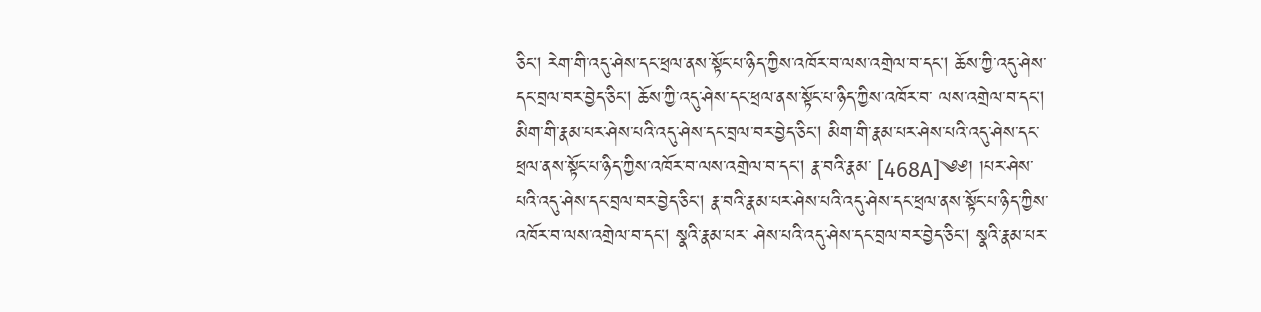ཅིང། རེག་གི་འདུ་ཤེས་དང་ཕྲལ་ནས་སྟོང་པ་ཉིད་ཀྱིས་འཁོར་བ་ལས་འགྲེལ་བ་དང། ཆོས་ཀྱི་འདུ་ཤེས་དང་བྲལ་བར་བྱེད་ཅིང། ཆོས་ཀྱི་འདུ་ཤེས་དང་ཕྲལ་ནས་སྟོང་པ་ཉིད་ཀྱིས་འཁོར་བ་ ལས་འགྲེལ་བ་དང། མིག་གི་རྣམ་པར་ཤེས་པའི་འདུ་ཤེས་དང་བྲལ་བར་བྱེད་ཅིང། མིག་གི་རྣམ་པར་ཤེས་པའི་འདུ་ཤེས་དང་ཕྲལ་ནས་སྟོང་པ་ཉིད་ཀྱིས་འཁོར་བ་ལས་འགྲེལ་བ་དང། རྣ་བའི་རྣམ་ [468A]༄༅། །པར་ཤེས་པའི་འདུ་ཤེས་དང་བྲལ་བར་བྱེད་ཅིང། རྣ་བའི་རྣམ་པར་ཤེས་པའི་འདུ་ཤེས་དང་ཕྲལ་ནས་སྟོང་པ་ཉིད་ཀྱིས་འཁོར་བ་ལས་འགྲེལ་བ་དང། སྣའི་རྣམ་པར་ ཤེས་པའི་འདུ་ཤེས་དང་བྲལ་བར་བྱེད་ཅིང། སྣའི་རྣམ་པར་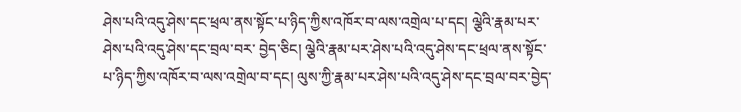ཤེས་པའི་འདུ་ཤེས་དང་ཕྲལ་ནས་སྟོང་པ་ཉིད་ཀྱིས་འཁོར་བ་ལས་འགྲེལ་པ་དང། ལྕེའི་རྣམ་པར་ཤེས་པའི་འདུ་ཤེས་དང་བྲལ་བར་ བྱེད་ཅིང། ལྕེའི་རྣམ་པར་ཤེས་པའི་འདུ་ཤེས་དང་ཕྲལ་ནས་སྟོང་པ་ཉིད་ཀྱིས་འཁོར་བ་ལས་འགྲེལ་བ་དང། ལུས་ཀྱི་རྣམ་པར་ཤེས་པའི་འདུ་ཤེས་དང་བྲལ་བར་བྱེད་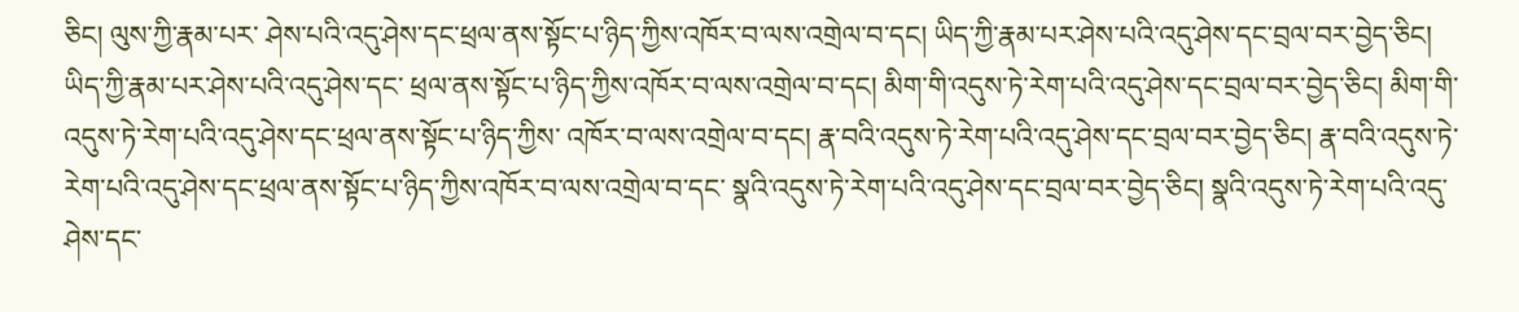ཅིང། ལུས་ཀྱི་རྣམ་པར་ ཤེས་པའི་འདུ་ཤེས་དང་ཕྲལ་ནས་སྟོང་པ་ཉིད་ཀྱིས་འཁོར་བ་ལས་འགྲེལ་བ་དང། ཡིད་ཀྱི་རྣམ་པར་ཤེས་པའི་འདུ་ཤེས་དང་བྲལ་བར་བྱེད་ཅིང། ཡིད་ཀྱི་རྣམ་པར་ཤེས་པའི་འདུ་ཤེས་དང་ ཕྲལ་ནས་སྟོང་པ་ཉིད་ཀྱིས་འཁོར་བ་ལས་འགྲེལ་བ་དང། མིག་གི་འདུས་ཏེ་རེག་པའི་འདུ་ཤེས་དང་བྲལ་བར་བྱེད་ཅིང། མིག་གི་འདུས་ཏེ་རེག་པའི་འདུ་ཤེས་དང་ཕྲལ་ནས་སྟོང་པ་ཉིད་ཀྱིས་ འཁོར་བ་ལས་འགྲེལ་བ་དང། རྣ་བའི་འདུས་ཏེ་རེག་པའི་འདུ་ཤེས་དང་བྲལ་བར་བྱེད་ཅིང། རྣ་བའི་འདུས་ཏེ་རེག་པའི་འདུ་ཤེས་དང་ཕྲལ་ནས་སྟོང་པ་ཉིད་ཀྱིས་འཁོར་བ་ལས་འགྲེལ་བ་དང་ སྣའི་འདུས་ཏེ་རེག་པའི་འདུ་ཤེས་དང་བྲལ་བར་བྱེད་ཅིང། སྣའི་འདུས་ཏེ་རེག་པའི་འདུ་ཤེས་དང་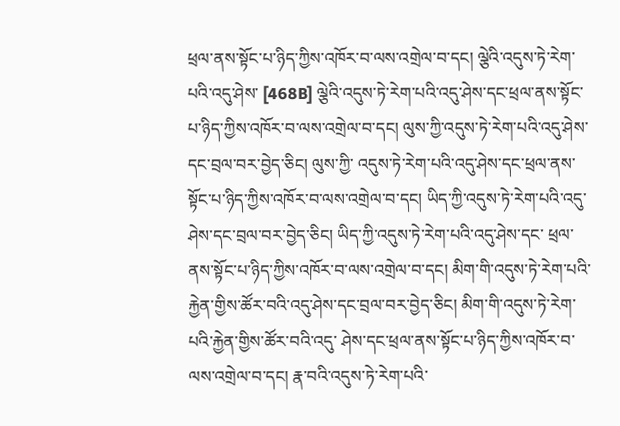ཕྲལ་ནས་སྟོང་པ་ཉིད་ཀྱིས་འཁོར་བ་ལས་འགྲེལ་བ་དང། ལྕེའི་འདུས་ཏེ་རེག་པའི་འདུ་ཤེས་ [468B] ལྕེའི་འདུས་ཏེ་རེག་པའི་འདུ་ཤེས་དང་ཕྲལ་ནས་སྟོང་པ་ཉིད་ཀྱིས་འཁོར་བ་ལས་འགྲེལ་བ་དང། ལུས་ཀྱི་འདུས་ཏེ་རེག་པའི་འདུ་ཤེས་དང་བྲལ་བར་བྱེད་ཅིང། ལུས་ཀྱི་ འདུས་ཏེ་རེག་པའི་འདུ་ཤེས་དང་ཕྲལ་ནས་སྟོང་པ་ཉིད་ཀྱིས་འཁོར་བ་ལས་འགྲེལ་བ་དང། ཡིད་ཀྱི་འདུས་ཏེ་རེག་པའི་འདུ་ཤེས་དང་བྲལ་བར་བྱེད་ཅིང། ཡིད་ཀྱི་འདུས་ཏེ་རེག་པའི་འདུ་ཤེས་དང་ ཕྲལ་ནས་སྟོང་པ་ཉིད་ཀྱིས་འཁོར་བ་ལས་འགྲེལ་བ་དང། མིག་གི་འདུས་ཏེ་རེག་པའི་རྐྱེན་གྱིས་ཚོར་བའི་འདུ་ཤེས་དང་བྲལ་བར་བྱེད་ཅིང། མིག་གི་འདུས་ཏེ་རེག་པའི་རྐྱེན་གྱིས་ཚོར་བའི་འདུ་ ཤེས་དང་ཕྲལ་ནས་སྟོང་པ་ཉིད་ཀྱིས་འཁོར་བ་ལས་འགྲེལ་བ་དང། རྣ་བའི་འདུས་ཏེ་རེག་པའི་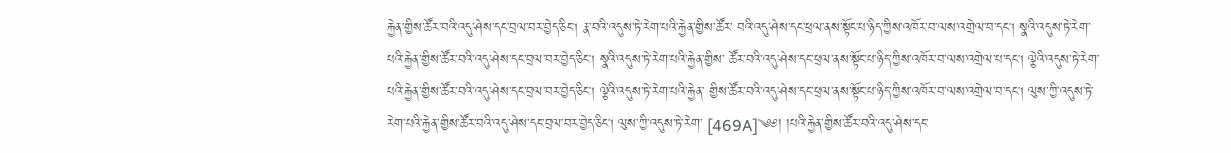རྐྱེན་གྱིས་ཚོར་བའི་འདུ་ཤེས་དང་བྲལ་བར་བྱེད་ཅིང། རྣ་བའི་འདུས་ཏེ་རེག་པའི་རྐྱེན་གྱིས་ཚོར་ བའི་འདུ་ཤེས་དང་ཕྲལ་ནས་སྟོང་པ་ཉིད་ཀྱིས་འཁོར་བ་ལས་འགྲེལ་བ་དང། སྣའི་འདུས་ཏེ་རེག་པའི་རྐྱེན་གྱིས་ཚོར་བའི་འདུ་ཤེས་དང་བྲལ་བར་བྱེད་ཅིང། སྣའི་འདུས་ཏེ་རེག་པའི་རྐྱེན་གྱིས་ ཚོར་བའི་འདུ་ཤེས་དང་ཕྲལ་ནས་སྟོང་པ་ཉིད་ཀྱིས་འཁོར་བ་ལས་འགྲེལ་པ་དང། ལྕེའི་འདུས་ཏེ་རེག་པའི་རྐྱེན་གྱིས་ཚོར་བའི་འདུ་ཤེས་དང་བྲལ་བར་བྱེད་ཅིང། ལྕེའི་འདུས་ཏེ་རེག་པའི་རྐྱེན་ གྱིས་ཚོར་བའི་འདུ་ཤེས་དང་ཕྲལ་ནས་སྟོང་པ་ཉིད་ཀྱིས་འཁོར་བ་ལས་འགྲེལ་བ་དང། ལུས་ཀྱི་འདུས་ཏེ་རེག་པའི་རྐྱེན་གྱིས་ཚོར་བའི་འདུ་ཤེས་དང་བྲལ་བར་བྱེད་ཅིང། ལུས་ཀྱི་འདུས་ཏེ་རེག་ [469A]༄༅། །པའི་རྐྱེན་གྱིས་ཚོར་བའི་འདུ་ཤེས་དང་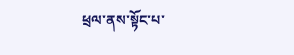ཕྲལ་ནས་སྟོང་པ་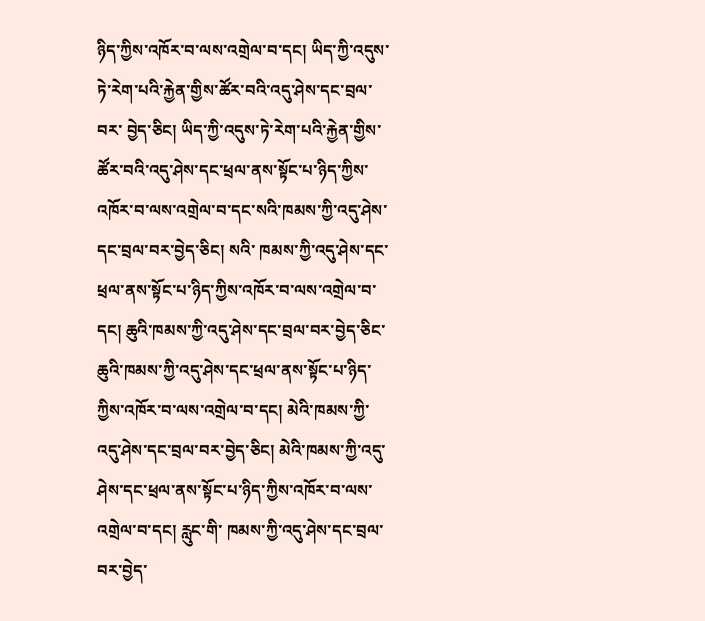ཉིད་ཀྱིས་འཁོར་བ་ལས་འགྲེལ་བ་དང། ཡིད་ཀྱི་འདུས་ཏེ་རེག་པའི་རྐྱེན་གྱིས་ཚོར་བའི་འདུ་ཤེས་དང་བྲལ་བར་ བྱེད་ཅིང། ཡིད་ཀྱི་འདུས་ཏེ་རེག་པའི་རྐྱེན་གྱིས་ཚོར་བའི་འདུ་ཤེས་དང་ཕྲལ་ནས་སྟོང་པ་ཉིད་ཀྱིས་འཁོར་བ་ལས་འགྲེལ་བ་དང་སའི་ཁམས་ཀྱི་འདུ་ཤེས་དང་བྲལ་བར་བྱེད་ཅིང། སའི་ ཁམས་ཀྱི་འདུ་ཤེས་དང་ཕྲལ་ནས་སྟོང་པ་ཉིད་ཀྱིས་འཁོར་བ་ལས་འགྲེལ་བ་དང། ཆུའི་ཁམས་ཀྱི་འདུ་ཤེས་དང་བྲལ་བར་བྱེད་ཅིང་ཆུའི་ཁམས་ཀྱི་འདུ་ཤེས་དང་ཕྲལ་ནས་སྟོང་པ་ཉིད་ ཀྱིས་འཁོར་བ་ལས་འགྲེལ་བ་དང། མེའི་ཁམས་ཀྱི་འདུ་ཤེས་དང་བྲལ་བར་བྱེད་ཅིང། མེའི་ཁམས་ཀྱི་འདུ་ཤེས་དང་ཕྲལ་ནས་སྟོང་པ་ཉིད་ཀྱིས་འཁོར་བ་ལས་འགྲེལ་བ་དང། རླུང་གི་ ཁམས་ཀྱི་འདུ་ཤེས་དང་བྲལ་བར་བྱེད་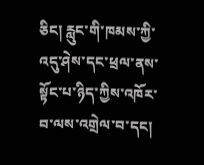ཅིང། རླུང་གི་ཁམས་ཀྱི་འདུ་ཤེས་དང་ཕྲལ་ནས་སྟོང་པ་ཉིད་ཀྱིས་འཁོར་བ་ལས་འགྲེལ་བ་དང།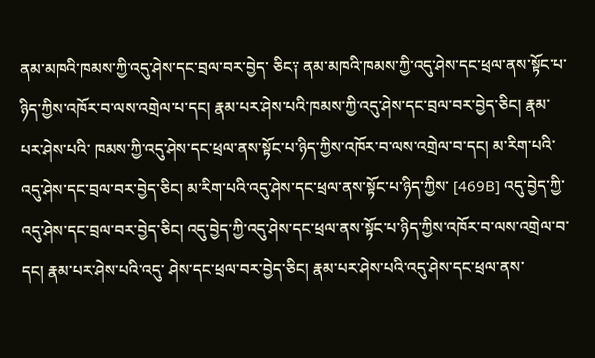ནམ་མཁའི་ཁམས་ཀྱི་འདུ་ཤེས་དང་བྲལ་བར་བྱེད་ ཅིང༑ ནམ་མཁའི་ཁམས་ཀྱི་འདུ་ཤེས་དང་ཕྲལ་ནས་སྟོང་པ་ཉིད་ཀྱིས་འཁོར་བ་ལས་འགྲེལ་པ་དང། རྣམ་པར་ཤེས་པའི་ཁམས་ཀྱི་འདུ་ཤེས་དང་བྲལ་བར་བྱེད་ཅིང། རྣམ་པར་ཤེས་པའི་ ཁམས་ཀྱི་འདུ་ཤེས་དང་ཕྲལ་ནས་སྟོང་པ་ཉིད་ཀྱིས་འཁོར་བ་ལས་འགྲེལ་བ་དང། མ་རིག་པའི་འདུ་ཤེས་དང་བྲལ་བར་བྱེད་ཅིང། མ་རིག་པའི་འདུ་ཤེས་དང་ཕྲལ་ནས་སྟོང་པ་ཉིད་ཀྱིས་ [469B] འདུ་བྱེད་ཀྱི་འདུ་ཤེས་དང་བྲལ་བར་བྱེད་ཅིང། འདུ་བྱེད་ཀྱི་འདུ་ཤེས་དང་ཕྲལ་ནས་སྟོང་པ་ཉིད་ཀྱིས་འཁོར་བ་ལས་འགྲེལ་བ་དང། རྣམ་པར་ཤེས་པའི་འདུ་ ཤེས་དང་ཕྲལ་བར་བྱེད་ཅིང། རྣམ་པར་ཤེས་པའི་འདུ་ཤེས་དང་ཕྲལ་ནས་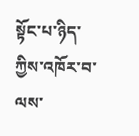སྟོང་པ་ཉིད་ཀྱིས་འཁོར་བ་ལས་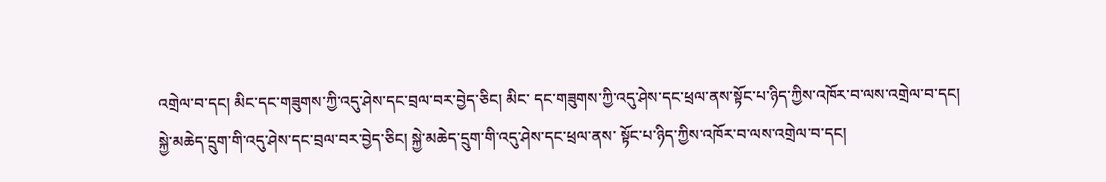འགྲེལ་བ་དང། མིང་དང་གཟུགས་ཀྱི་འདུ་ཤེས་དང་བྲལ་བར་བྱེད་ཅིང། མིང་ དང་གཟུགས་ཀྱི་འདུ་ཤེས་དང་ཕྲལ་ནས་སྟོང་པ་ཉིད་ཀྱིས་འཁོར་བ་ལས་འགྲེལ་བ་དང། སྐྱེ་མཆེད་དྲུག་གི་འདུ་ཤེས་དང་བྲལ་བར་བྱེད་ཅིང། སྐྱེ་མཆེད་དྲུག་གི་འདུ་ཤེས་དང་ཕྲལ་ནས་ སྟོང་པ་ཉིད་ཀྱིས་འཁོར་བ་ལས་འགྲེལ་བ་དང།